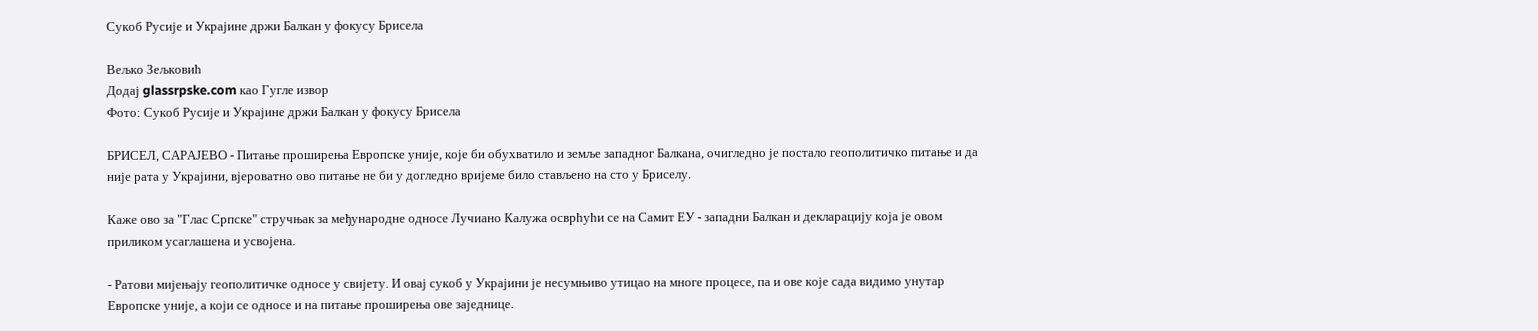Сукоб Русије и Украјине држи Балкан у фокусу Брисела

Вељко Зељковић
Додај glassrpske.com као Гугле извор
Фото: Сукоб Русије и Украјине држи Балкан у фокусу Брисела

БРИСЕЛ, САРАЈЕВО - Питање проширења Европске уније, које би обухватило и земље западног Балкана, очигледно је постало геополитичко питање и да није рата у Украјини, вјероватно ово питање не би у догледно вријеме било стављено на сто у Бриселу.

Каже ово за "Глас Српске" стручњак за међународне односе Лучиано Калужа осврћући се на Самит ЕУ - западни Балкан и декларацију која је овом приликом усаглашена и усвојена.

- Ратови мијењају геополитичке односе у свијету. И овај сукоб у Украјини је несумњиво утицао на многе процесе, па и ове које сада видимо унутар Европске уније, а који се односе и на питање проширења ове заједнице.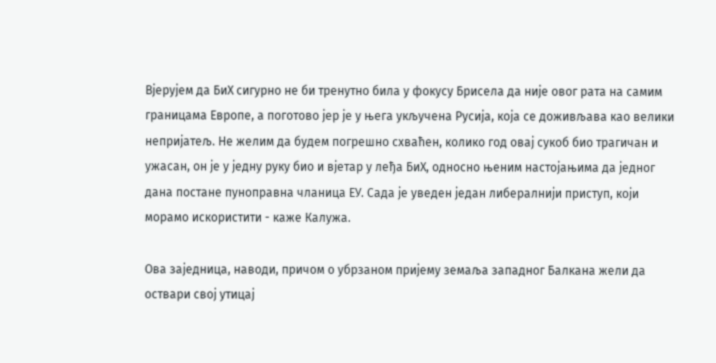Вјерујем да БиХ сигурно не би тренутно била у фокусу Брисела да није овог рата на самим границама Европе, а поготово јер је у њега укључена Русија, која се доживљава као велики непријатељ. Не желим да будем погрешно схваћен, колико год овај сукоб био трагичан и ужасан, он је у једну руку био и вјетар у леђа БиХ, односно њеним настојањима да једног дана постане пуноправна чланица ЕУ. Сада је уведен један либералнији приступ, који морамо искористити - каже Калужа.

Ова заједница, наводи, причом о убрзаном пријему земаља западног Балкана жели да оствари свој утицај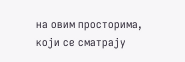на овим просторима, који се сматрају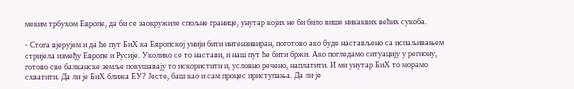меким трбухом Европе, да би се заокружиле спољне границе, унутар којих не би било више никаквих већих сукоба.

- Стога вјерујем и да ће пут БиХ ка Европској унији бити интензивиран, поготово ако буде настављено са испаљивањем стријела између Европе и Русије. Уколико се то настави, и наш пут ће бити бржи. Ако погледамо ситуацију у региону, готово све балканске земље покушавају то искористити и, условно речено, наплатити. И ми унутар БиХ то морамо схватити. Да ли је БиХ ближа ЕУ? Јесте, баш као и сам процес приступања. Да ли је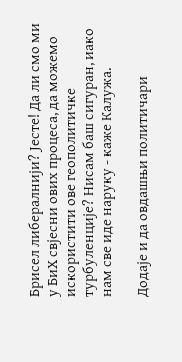Брисел либералнији? Јесте! Да ли смо ми у БиХ свјесни ових процеса, да можемо искористити ове геополитичке турбуленције? Нисам баш сигуран, иако нам све иде наруку - каже Калужа.

Додаје и да овдашњи политичари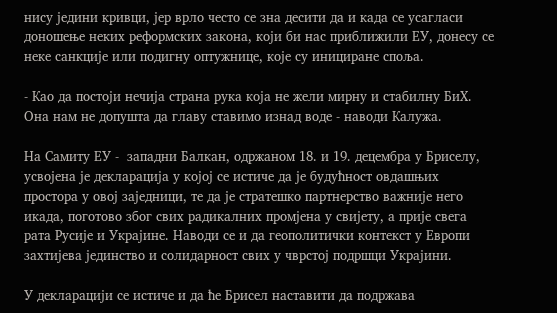нису једини кривци, јер врло често се зна десити да и када се усагласи доношење неких реформских закона, који би нас приближили ЕУ, донесу се неке санкције или подигну оптужнице, које су инициране споља.

- Као да постоји нечија страна рука која не жели мирну и стабилну БиХ. Она нам не допушта да главу ставимо изнад воде - наводи Калужа.

На Самиту ЕУ -  западни Балкан, одржаном 18. и 19. децембра у Бриселу, усвојена је декларација у којој се истиче да је будућност овдашњих простора у овој заједници, те да је стратешко партнерство важније него икада, поготово због свих радикалних промјена у свијету, а прије свега рата Русије и Украјине. Наводи се и да геополитички контекст у Европи захтијева јединство и солидарност свих у чврстој подршци Украјини.

У декларацији се истиче и да ће Брисел наставити да подржава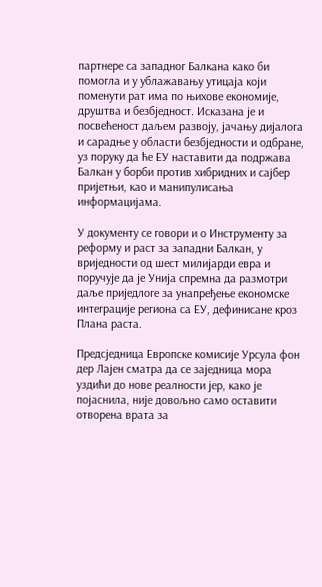партнере са западног Балкана како би помогла и у ублажавању утицаја који поменути рат има по њихове економије, друштва и безбједност. Исказана је и посвећеност даљем развоју, јачању дијалога и сарадње у области безбједности и одбране, уз поруку да ће ЕУ наставити да подржава Балкан у борби против хибридних и сајбер пријетњи, као и манипулисања информацијама.

У документу се говори и о Инструменту за реформу и раст за западни Балкан, у вриједности од шест милијарди евра и поручује да је Унија спремна да размотри даље приједлоге за унапређење економске интеграције региона са ЕУ, дефинисане кроз Плана раста.

Предсједница Европске комисије Урсула фон дер Лајен сматра да се заједница мора уздићи до нове реалности јер, како је појаснила, није довољно само оставити отворена врата за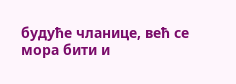будуће чланице, већ се мора бити и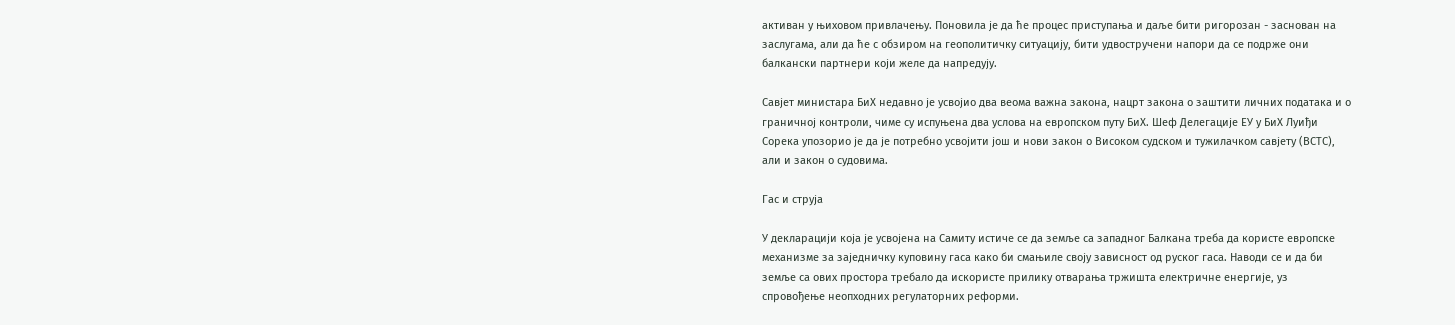активан у њиховом привлачењу. Поновила је да ће процес приступања и даље бити ригорозан - заснован на заслугама, али да ће с обзиром на геополитичку ситуацију, бити удвостручени напори да се подрже они балкански партнери који желе да напредују.

Савјет министара БиХ недавно је усвојио два веома важна закона, нацрт закона о заштити личних података и о граничној контроли, чиме су испуњена два услова на европском путу БиХ. Шеф Делегације ЕУ у БиХ Луиђи Сорека упозорио је да је потребно усвојити још и нови закон о Високом судском и тужилачком савјету (ВСТС), али и закон о судовима.

Гас и струја

У декларацији која је усвојена на Самиту истиче се да земље са западног Балкана треба да користе европске механизме за заједничку куповину гаса како би смањиле своју зависност од руског гаса. Наводи се и да би земље са ових простора требало да искористе прилику отварања тржишта електричне енергије, уз спровођење неопходних регулаторних реформи.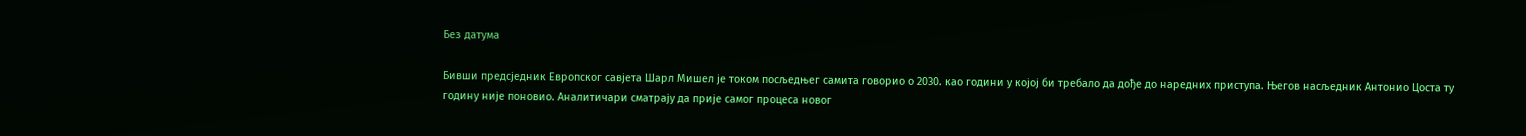Без датума

Бивши предсједник Европског савјета Шарл Мишел је током посљедњег самита говорио о 2030. као години у којој би требало да дође до наредних приступа. Његов насљедник Антонио Цоста ту годину није поновио. Аналитичари сматрају да прије самог процеса новог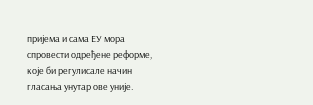пријема и сама ЕУ мора спровести одређене реформе, које би регулисале начин гласања унутар ове уније.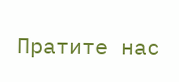Пратите нас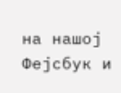на нашој Фејсбук и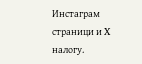Инстаграм страници и X налогу.